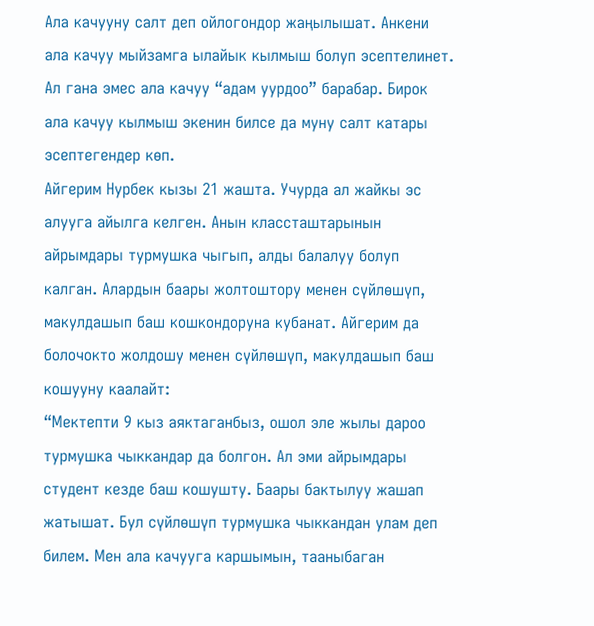Ала качууну салт деп ойлогондор жаңылышат. Анкени ала качуу мыйзамга ылайык кылмыш болуп эсептелинет. Ал гана эмес ала качуу “адам уурдоо” барабар. Бирок ала качуу кылмыш экенин билсе да муну салт катары эсептегендер көп.
Айгерим Нурбек кызы 21 жашта. Учурда ал жайкы эс алууга айылга келген. Анын классташтарынын айрымдары турмушка чыгып, алды балалуу болуп калган. Алардын баары жолтоштору менен сүйлөшүп, макулдашып баш кошкондоруна кубанат. Айгерим да болочокто жолдошу менен сүйлөшүп, макулдашып баш кошууну каалайт:
“Мектепти 9 кыз аяктаганбыз, ошол эле жылы дароо турмушка чыккандар да болгон. Ал эми айрымдары студент кезде баш кошушту. Баары бактылуу жашап жатышат. Бул сүйлөшүп турмушка чыккандан улам деп билем. Мен ала качууга каршымын, тааныбаган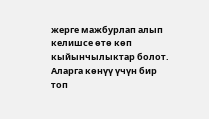жерге мажбурлап алып келишсе өтө көп кыйынчылыктар болот. Аларга көнүү үчүн бир топ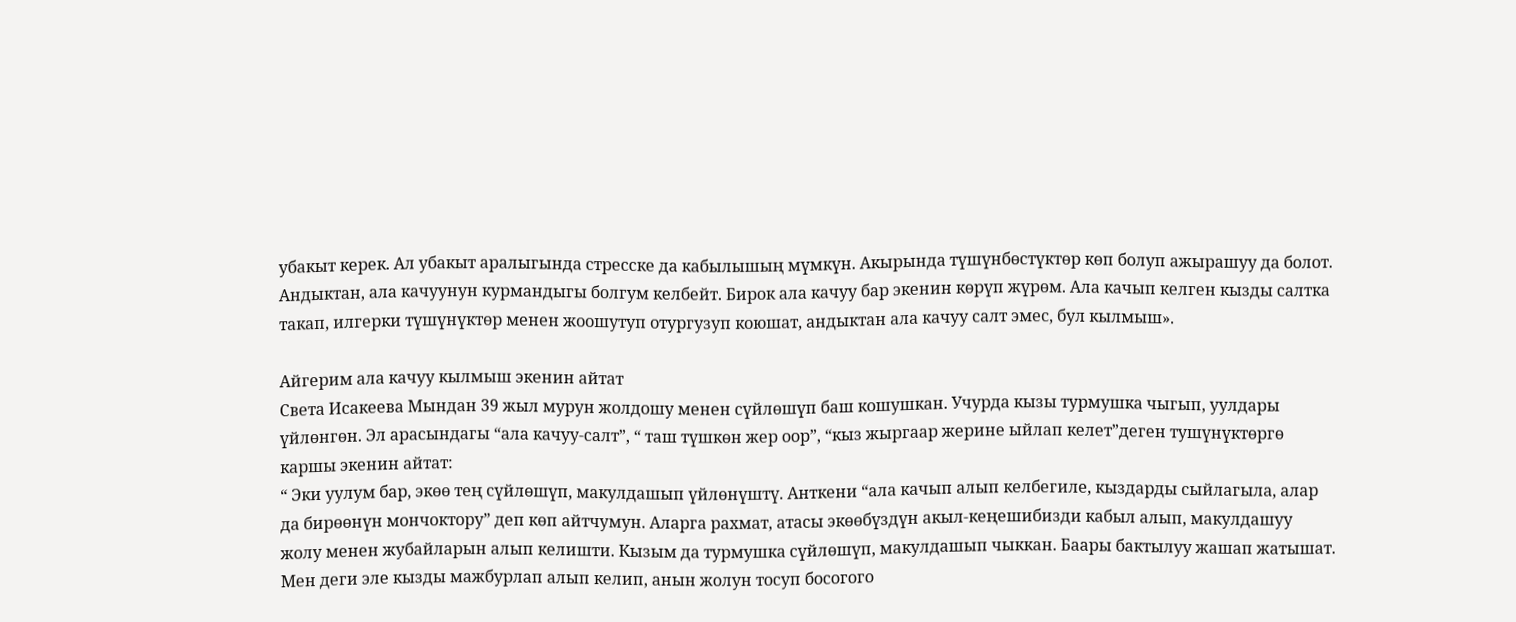убакыт керек. Ал убакыт аралыгында стресске да кабылышың мүмкүн. Акырында түшүнбөстүктөр көп болуп ажырашуу да болот. Андыктан, ала качуунун курмандыгы болгум келбейт. Бирок ала качуу бар экенин көрүп жүрөм. Ала качып келген кызды салтка такап, илгерки түшүнүктөр менен жоошутуп отургузуп коюшат, андыктан ала качуу салт эмес, бул кылмыш».

Айгерим ала качуу кылмыш экенин айтат
Света Исакеева Мындан 39 жыл мурун жолдошу менен сүйлөшүп баш кошушкан. Учурда кызы турмушка чыгып, уулдары үйлөнгөн. Эл арасындагы “ала качуу-салт”, “ таш түшкөн жер оор”, “кыз жыргаар жерине ыйлап келет”деген тушүнүктөргө каршы экенин айтат:
“ Эки уулум бар, экөө тең сүйлөшүп, макулдашып үйлөнүштү. Анткени “ала качып алып келбегиле, кыздарды сыйлагыла, алар да бирөөнүн мончоктору” деп көп айтчумун. Аларга рахмат, атасы экөөбүздүн акыл-кеңешибизди кабыл алып, макулдашуу жолу менен жубайларын алып келишти. Кызым да турмушка сүйлөшүп, макулдашып чыккан. Баары бактылуу жашап жатышат. Мен деги эле кызды мажбурлап алып келип, анын жолун тосуп босогого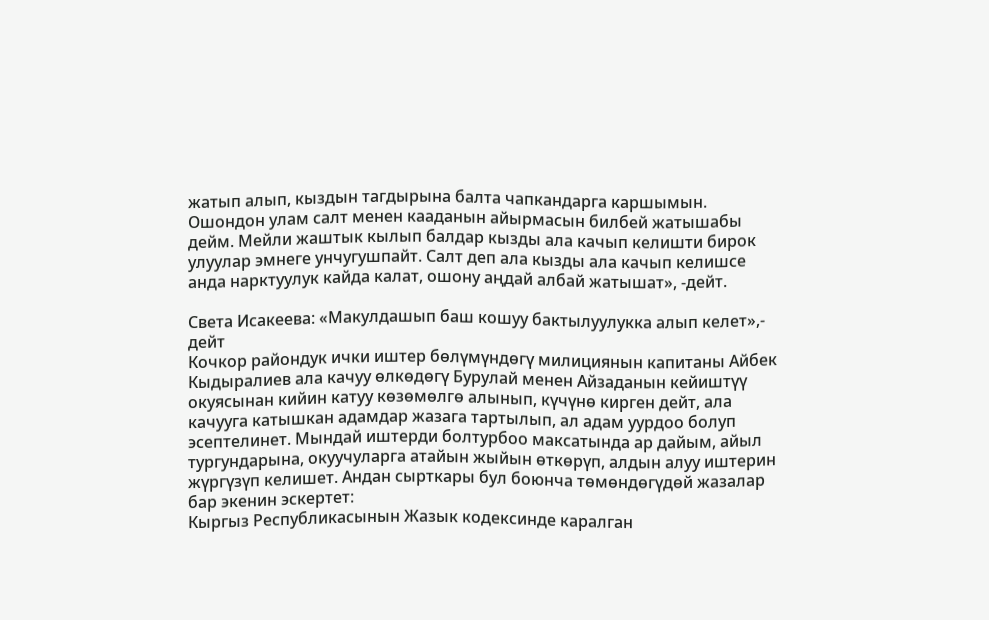жатып алып, кыздын тагдырына балта чапкандарга каршымын. Ошондон улам салт менен кааданын айырмасын билбей жатышабы дейм. Мейли жаштык кылып балдар кызды ала качып келишти бирок улуулар эмнеге унчугушпайт. Салт деп ала кызды ала качып келишсе анда нарктуулук кайда калат, ошону аңдай албай жатышат», -дейт.

Света Исакеева: «Макулдашып баш кошуу бактылуулукка алып келет»,- дейт
Кочкор райондук ички иштер бөлүмүндөгү милициянын капитаны Айбек Кыдыралиев ала качуу өлкөдөгү Бурулай менен Айзаданын кейиштүү окуясынан кийин катуу көзөмөлгө алынып, күчүнө кирген дейт, ала качууга катышкан адамдар жазага тартылып, ал адам уурдоо болуп эсептелинет. Мындай иштерди болтурбоо максатында ар дайым, айыл тургундарына, окуучуларга атайын жыйын өткөрүп, алдын алуу иштерин жүргүзүп келишет. Андан сырткары бул боюнча төмөндөгүдөй жазалар бар экенин эскертет:
Кыргыз Республикасынын Жазык кодексинде каралган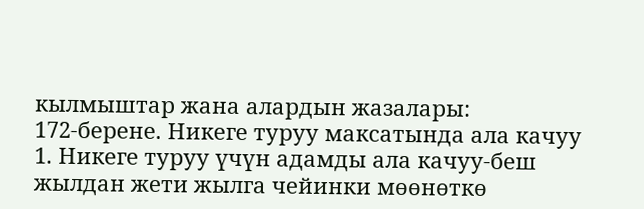кылмыштар жана алардын жазалары:
172-берене. Никеге туруу максатында ала качуу
1. Никеге туруу үчүн адамды ала качуу-беш жылдан жети жылга чейинки мөөнөткө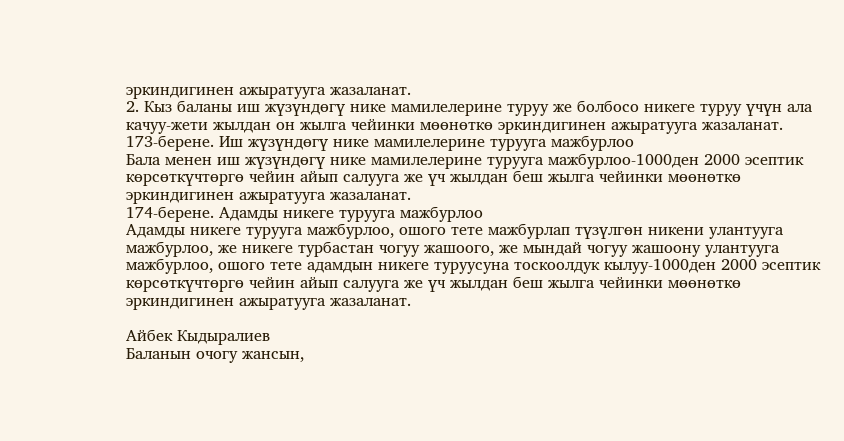эркиндигинен ажыратууга жазаланат.
2. Кыз баланы иш жүзүндөгү нике мамилелерине туруу же болбосо никеге туруу үчүн ала качуу-жети жылдан он жылга чейинки мөөнөткө эркиндигинен ажыратууга жазаланат.
173-берене. Иш жүзүндөгү нике мамилелерине турууга мажбурлоо
Бала менен иш жүзүндөгү нике мамилелерине турууга мажбурлоо-1000ден 2000 эсептик көрсөткүчтөргө чейин айып салууга же үч жылдан беш жылга чейинки мөөнөткө эркиндигинен ажыратууга жазаланат.
174-берене. Адамды никеге турууга мажбурлоо
Адамды никеге турууга мажбурлоо, ошого тете мажбурлап түзүлгөн никени улантууга мажбурлоо, же никеге турбастан чогуу жашоого, же мындай чогуу жашоону улантууга мажбурлоо, ошого тете адамдын никеге туруусуна тоскоолдук кылуу-1000ден 2000 эсептик көрсөткүчтөргө чейин айып салууга же үч жылдан беш жылга чейинки мөөнөткө эркиндигинен ажыратууга жазаланат.

Айбек Кыдыралиев
Баланын очогу жансын,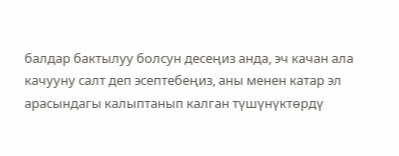балдар бактылуу болсун десеңиз анда, эч качан ала качууну салт деп эсептебеңиз, аны менен катар эл арасындагы калыптанып калган түшүнүктөрдү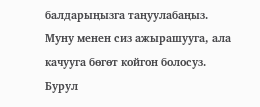балдарыңызга таңуулабаңыз. Муну менен сиз ажырашууга, ала качууга бөгөт койгон болосуз.
Бурул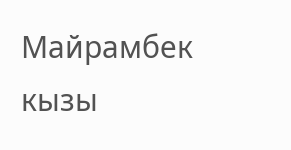Майрамбек кызы